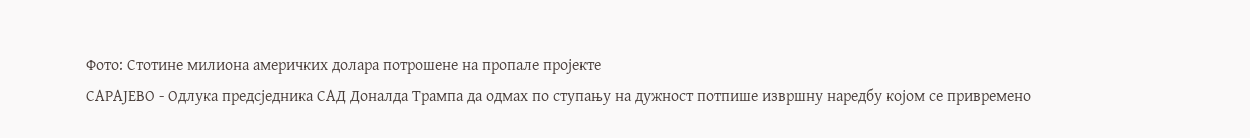Фото: Стотине милиона aмеричких долара потрошене на пропале пројекте
САРАЈЕВО - Одлука предсједника САД Доналда Трампа да одмах по ступању на дужност потпише извршну наредбу којом се привремено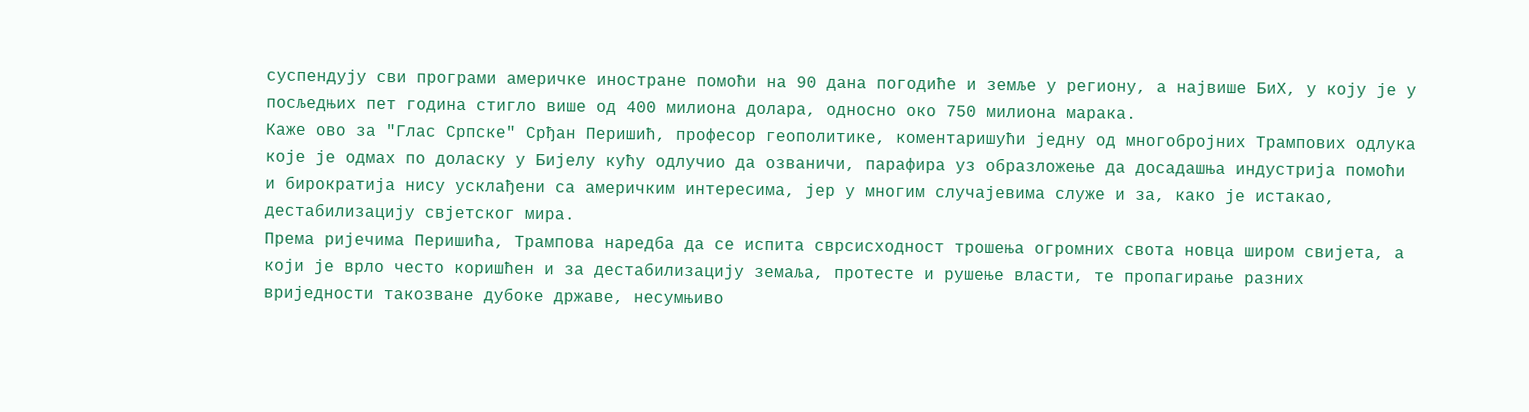суспендују сви програми америчке иностране помоћи на 90 дана погодиће и земље у региону, а највише БиХ, у коју је у посљедњих пет година стигло више од 400 милиона долара, односно око 750 милиона марака.
Каже ово за "Глас Српске" Срђан Перишић, професор геополитике, коментаришући једну од многобројних Трампових одлука које је одмах по доласку у Бијелу кућу одлучио да озваничи, парафира уз образложење да досадашња индустрија помоћи и бирократија нису усклађени са америчким интересима, јер у многим случајевима служе и за, како је истакао, дестабилизацију свјетског мира.
Према ријечима Перишића, Трампова наредба да се испита сврсисходност трошења огромних свота новца широм свијета, а који је врло често коришћен и за дестабилизацију земаља, протесте и рушење власти, те пропагирање разних вриједности такозване дубоке државе, несумњиво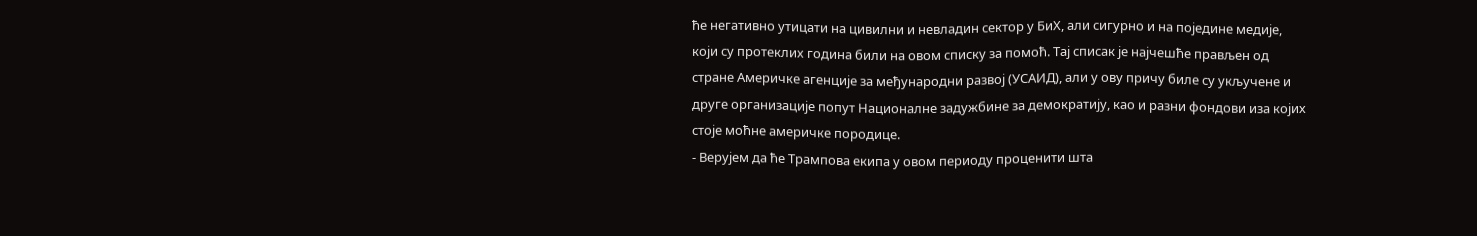ће негативно утицати на цивилни и невладин сектор у БиХ, али сигурно и на поједине медије, који су протеклих година били на овом списку за помоћ. Tај списак је најчешће прављен од стране Америчкe агенцијe за међународни развој (УСАИД), али у ову причу биле су укључене и друге организације попут Националне задужбине за демократију, као и разни фондови иза којих стоје моћне америчке породице.
- Верујем да ће Трампова екипа у овом периоду проценити шта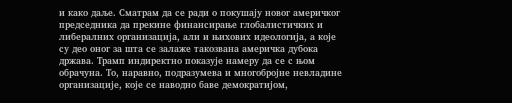и како даље. Сматрам да се ради о покушају новог америчког председника да прекине финансирање глобалистичких и либералних организација, али и њихових идеологија, а које су део оног за шта се залаже такозвана америчка дубока држава. Трамп индиректно показује намеру да се с њом обрачуна. То, наравно, подразумева и многобројне невладине организације, које се наводно баве демократијом,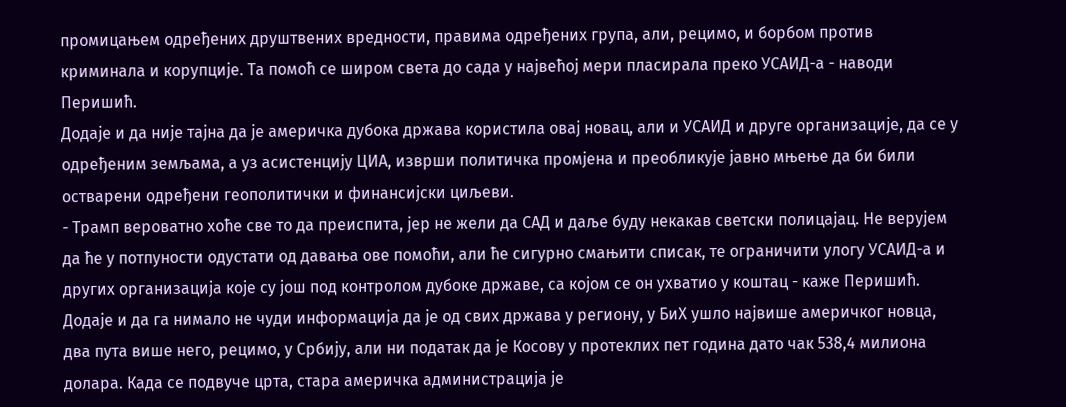промицањем одређених друштвених вредности, правима одређених група, али, рецимо, и борбом против криминала и корупције. Та помоћ се широм света до сада у највећој мери пласирала преко УСАИД-а - наводи Перишић.
Додаје и да није тајна да је америчка дубока држава користила овај новац, али и УСАИД и друге организације, да се у одређеним земљама, а уз асистенцију ЦИА, изврши политичка промјена и преобликује јавно мњење да би били остварени одређени геополитички и финансијски циљеви.
- Трамп вероватно хоће све то да преиспита, јер не жели да САД и даље буду некакав светски полицајац. Не верујем да ће у потпуности одустати од давања ове помоћи, али ће сигурно смањити списак, те ограничити улогу УСАИД-а и других организација које су још под контролом дубоке државе, са којом се он ухватио у коштац - каже Перишић.
Додаје и да га нимало не чуди информација да је од свих држава у региону, у БиХ ушло највише америчког новца, два пута више него, рецимо, у Србију, али ни податак да је Косову у протеклих пет година дато чак 538,4 милиона долара. Када се подвуче црта, стара америчка администрација је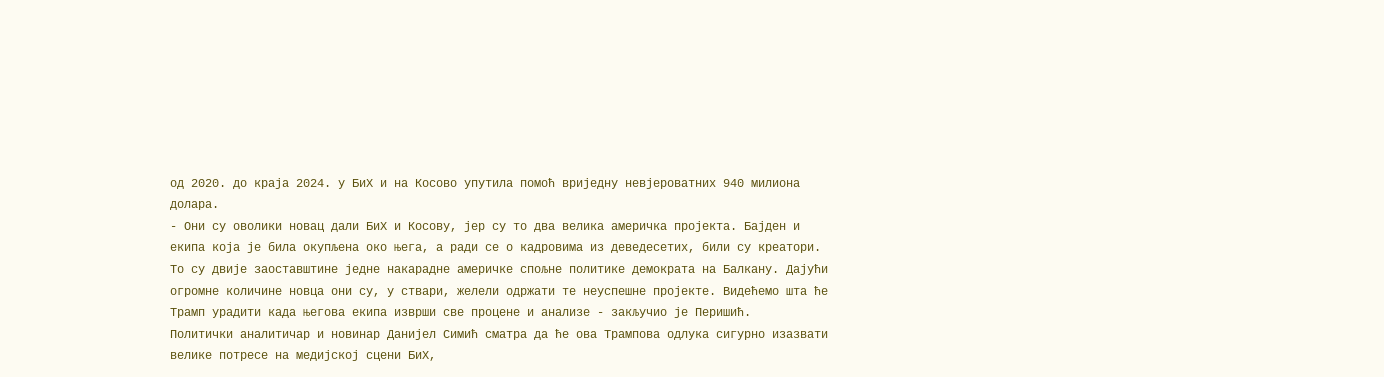од 2020. до краја 2024. у БиХ и на Косово упутила помоћ вриједну невјероватних 940 милиона долара.
- Они су оволики новац дали БиХ и Косову, јер су то два велика америчка пројекта. Бајден и екипа која је била окупљена око њега, а ради се о кадровима из деведесетих, били су креатори. То су двије заоставштине једне накарадне америчке спољне политике демократа на Балкану. Дајући огромне количине новца они су, у ствари, желели одржати те неуспешне пројекте. Видећемо шта ће Трамп урадити када његова екипа изврши све процене и анализе - закључио је Перишић.
Политички аналитичар и новинар Данијел Симић сматра да ће ова Трампова одлука сигурно изазвати велике потресе на медијској сцени БиХ,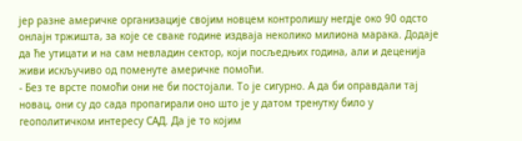јер разне америчке организације својим новцем контролишу негдје око 90 одсто онлајн тржишта, за које се сваке године издваја неколико милиона марака. Додаје да ће утицати и на сам невладин сектор, који посљедњих година, али и деценија живи искључиво од поменуте америчке помоћи.
- Без те врсте помоћи они не би постојали. То је сигурно. А да би оправдали тај новац, они су до сада пропагирали оно што је у датом тренутку било у геополитичком интересу САД. Да је то којим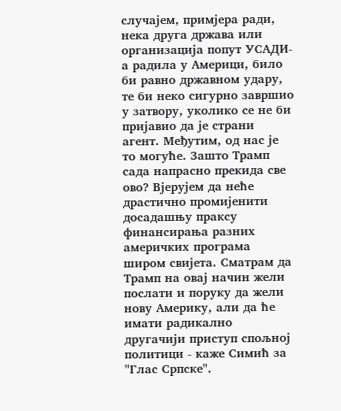случајем, примјера ради, нека друга држава или организација попут УСАДИ-а радила у Америци, било би равно државном удару, те би неко сигурно завршио у затвору, уколико се не би пријавио да је страни агент. Међутим, од нас је то могуће. Зашто Трамп сада напрасно прекида све ово? Вјерујем да неће драстично промијенити досадашњу праксу финансирања разних америчких програма широм свијета. Сматрам да Трамп на овај начин жели послати и поруку да жели нову Америку, али да ће имати радикално другачији приступ спољној политици - каже Симић за "Глас Српске".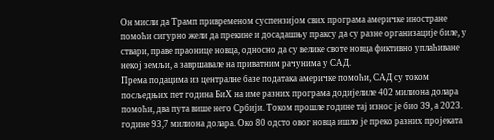Он мисли да Трамп привременом суспензијом свих програма америчке иностране помоћи сигурно жели да прекине и досадашњу праксу да су разне организације биле, у ствари, праве праонице новца, односно да су велике своте новца фиктивно уплаћиване некој земљи, а завршавале на приватним рачунима у САД.
Према подацима из централне базе података америчке помоћи, САД су током посљедњих пет година БиХ на име разних програма додијелиле 402 милиона долара помоћи, два пута више него Србији. Током прошле године тај износ је био 39, а 2023. године 93,7 милиона долара. Око 80 одсто овог новца ишло је преко разних пројеката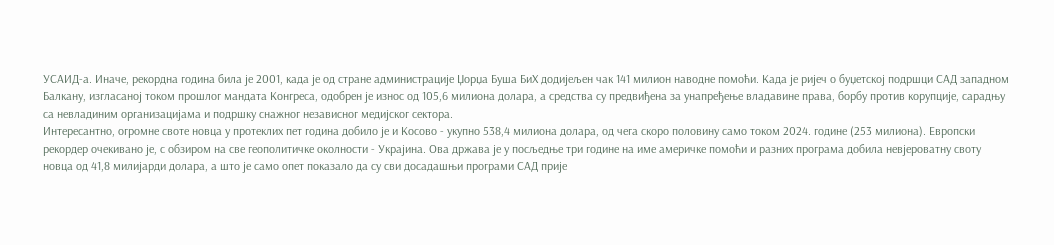УСАИД-а. Иначе, рекордна година била је 2001, када је од стране администрације Џорџа Буша БиХ додијељен чак 141 милион наводне помоћи. Када је ријеч о буџетској подршци САД западном Балкану, изгласаној током прошлог мандата Конгреса, одобрен је износ од 105,6 милиона долара, а средства су предвиђена за унапређење владавине права, борбу против корупције, сарадњу са невладиним организацијама и подршку снажног независног медијског сектора.
Интересантно, огромне своте новца у протеклих пет година добило је и Косово - укупно 538,4 милиона долара, од чега скоро половину само током 2024. године (253 милиона). Европски рекордер очекивано је, с обзиром на све геополитичке околности - Украјина. Ова држава је у посљедње три године на име америчке помоћи и разних програма добила невјероватну своту новца од 41,8 милијарди долара, а што је само опет показало да су сви досадашњи програми САД прије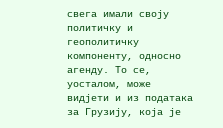свега имали своју политичку и геополитичку компоненту, односно агенду. То се, уосталом, може видјети и из података за Грузију, која је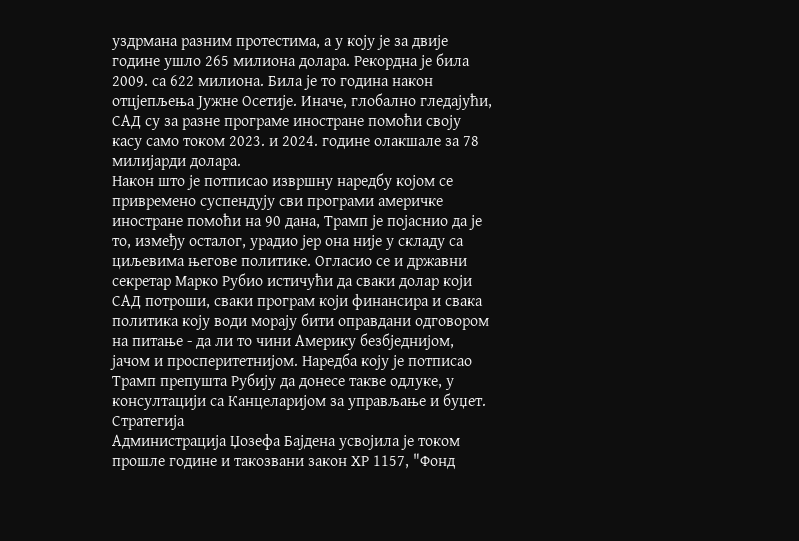уздрмана разним протестима, а у коју је за двије године ушло 265 милиона долара. Рекордна је била 2009. са 622 милиона. Била је то година након отцјепљења Јужне Осетије. Иначе, глобално гледајући, САД су за разне програме иностране помоћи своју касу само током 2023. и 2024. године олакшале за 78 милијарди долара.
Након што је потписао извршну наредбу којом се привремено суспендују сви програми америчке иностране помоћи на 90 дана, Трамп је појаснио да је то, између осталог, урадио јер она није у складу са циљевима његове политике. Огласио се и државни секретар Марко Рубио истичући да сваки долар који САД потроши, сваки програм који финансира и свака политика коју води морају бити оправдани одговором на питање - да ли то чини Америку безбједнијом, јачом и просперитетнијом. Наредба коју је потписао Трамп препушта Рубију да донесе такве одлуке, у консултацији са Канцеларијом за управљање и буџет.
Стратегија
Администрација Џозефа Бајдена усвојила је током прошле године и такозвани закон ХР 1157, "Фонд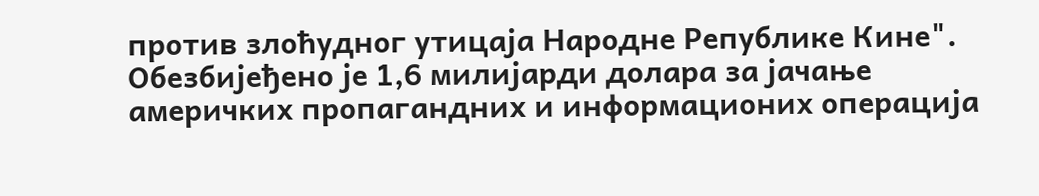против злоћудног утицаја Народне Републике Кине". Обезбијеђено је 1,6 милијарди долара за јачање америчких пропагандних и информационих операција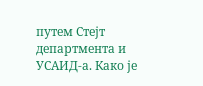путем Стејт департмента и УСАИД-а. Како је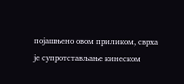појашњено овом приликом, сврха је супротстављање кинеском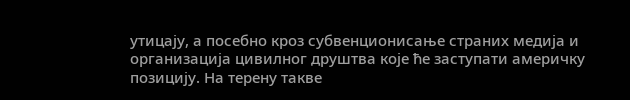утицају, а посебно кроз субвенционисање страних медија и организација цивилног друштва које ће заступати америчку позицију. На терену такве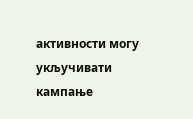активности могу укључивати кампање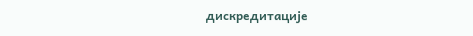дискредитације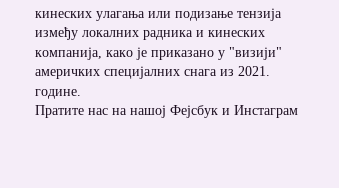кинеских улагања или подизање тензија између локалних радника и кинеских компанија, како је приказано у "визији" америчких специјалних снага из 2021. године.
Пратите нас на нашој Фејсбук и Инстаграм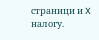страници и X налогу.